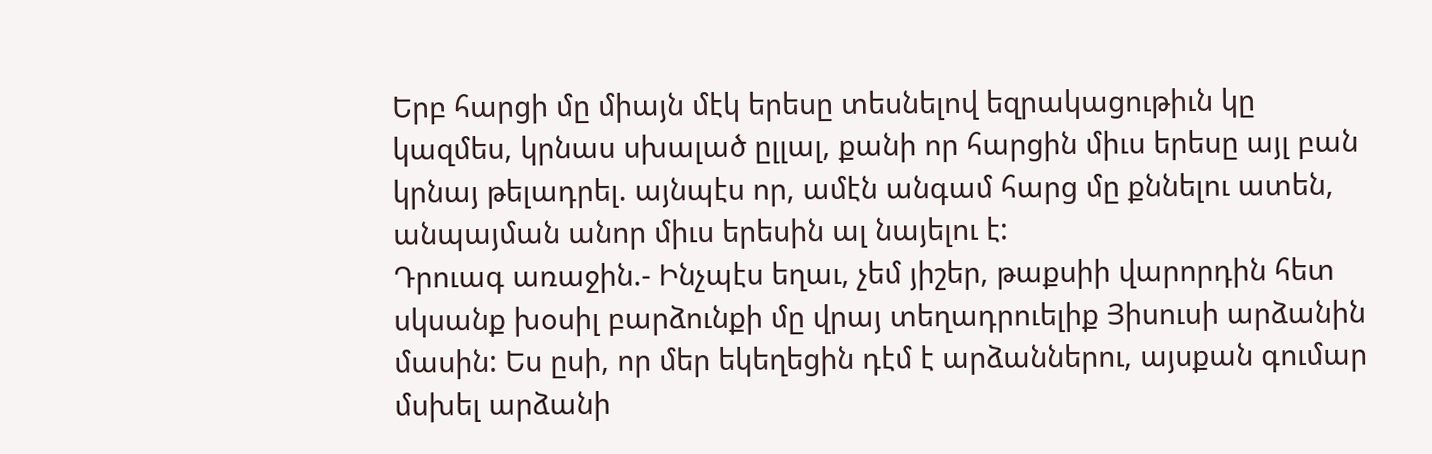Երբ հարցի մը միայն մէկ երեսը տեսնելով եզրակացութիւն կը կազմես, կրնաս սխալած ըլլալ, քանի որ հարցին միւս երեսը այլ բան կրնայ թելադրել. այնպէս որ, ամէն անգամ հարց մը քննելու ատեն, անպայման անոր միւս երեսին ալ նայելու է:
Դրուագ առաջին.- Ինչպէս եղաւ, չեմ յիշեր, թաքսիի վարորդին հետ սկսանք խօսիլ բարձունքի մը վրայ տեղադրուելիք Յիսուսի արձանին մասին: Ես ըսի, որ մեր եկեղեցին դէմ է արձաններու, այսքան գումար մսխել արձանի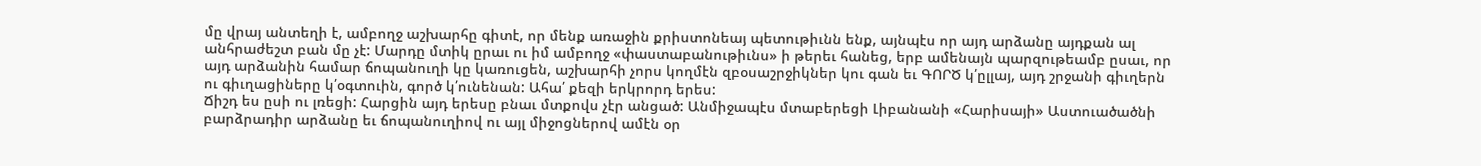մը վրայ անտեղի է, ամբողջ աշխարհը գիտէ, որ մենք առաջին քրիստոնեայ պետութիւնն ենք, այնպէս որ այդ արձանը այդքան ալ անհրաժեշտ բան մը չէ: Մարդը մտիկ ըրաւ ու իմ ամբողջ «փաստաբանութիւնս» ի թերեւ հանեց, երբ ամենայն պարզութեամբ ըսաւ, որ այդ արձանին համար ճոպանուղի կը կառուցեն, աշխարհի չորս կողմէն զբօսաշրջիկներ կու գան եւ ԳՈՐԾ կ՛ըլլայ, այդ շրջանի գիւղերն ու գիւղացիները կ՛օգտուին, գործ կ՛ունենան: Ահա՛ քեզի երկրորդ երես:
Ճիշդ ես ըսի ու լռեցի: Հարցին այդ երեսը բնաւ մտքովս չէր անցած: Անմիջապէս մտաբերեցի Լիբանանի «Հարիսայի» Աստուածածնի բարձրադիր արձանը եւ ճոպանուղիով ու այլ միջոցներով ամէն օր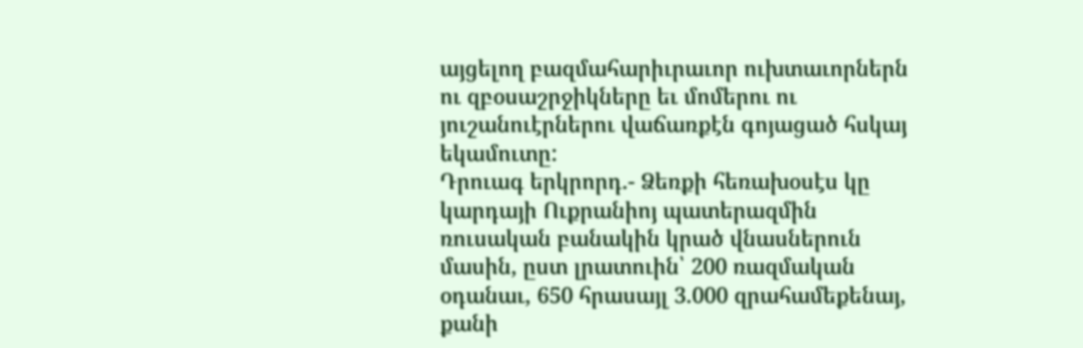այցելող բազմահարիւրաւոր ուխտաւորներն ու զբօսաշրջիկները եւ մոմերու ու յուշանուէրներու վաճառքէն գոյացած հսկայ եկամուտը:
Դրուագ երկրորդ.- Ձեռքի հեռախօսէս կը կարդայի Ուքրանիոյ պատերազմին ռուսական բանակին կրած վնասներուն մասին, ըստ լրատուին՝ 200 ռազմական օդանաւ, 650 հրասայլ 3.000 զրահամեքենայ, քանի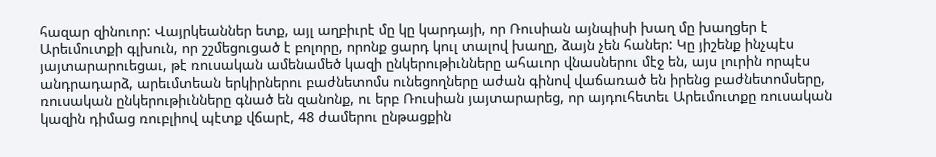հազար զինուոր: Վայրկեաններ ետք, այլ աղբիւրէ մը կը կարդայի, որ Ռուսիան այնպիսի խաղ մը խաղցեր է Արեւմուտքի գլխուն, որ շշմեցուցած է բոլորը, որոնք ցարդ կուլ տալով խաղը, ձայն չեն հաներ: Կը յիշենք ինչպէս յայտարարուեցաւ, թէ ռուսական ամենամեծ կազի ընկերութիւնները ահաւոր վնասներու մէջ են, այս լուրին որպէս անդրադարձ, արեւմտեան երկիրներու բաժնետոմս ունեցողները աժան գինով վաճառած են իրենց բաժնետոմսերը, ռուսական ընկերութիւնները գնած են զանոնք, ու երբ Ռուսիան յայտարարեց, որ այդուհետեւ Արեւմուտքը ռուսական կազին դիմաց ռուբլիով պէտք վճարէ, 48 ժամերու ընթացքին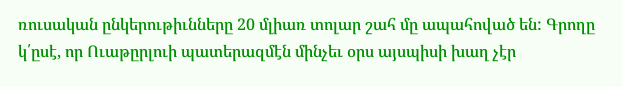ռուսական ընկերութիւնները 20 մլիառ տոլար շահ մը ապահոված են: Գրողը կ՛ըսէ, որ Ուաթըրլուի պատերազմէն մինչեւ օրս այսպիսի խաղ չէր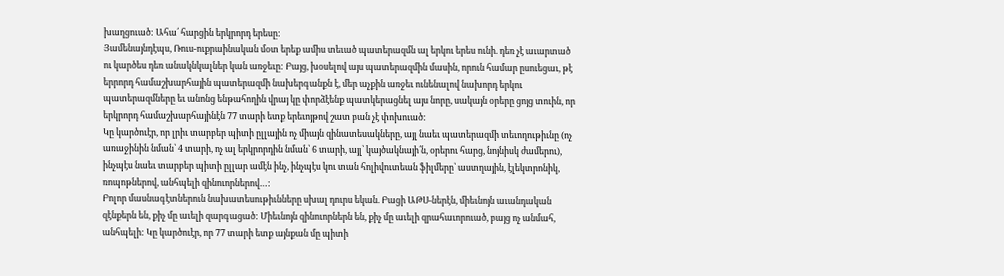խաղցուած: Ահա՛ հարցին երկրորդ երեսը:
Յամենայնդէպս, Ռուս-ուքրաինական մօտ երեք ամիս տեւած պատերազմն ալ երկու երես ունի. դեռ չէ աւարտած ու կարծես դեռ անակնկալներ կան առջեւը: Բայց, խօսելով այս պատերազմին մասին, որուն համար ըսուեցաւ, թէ երրորդ համաշխարհային պատերազմի նախերգանքն է, մեր աչքին առջեւ ունենալով նախորդ երկու պատերազմները եւ անոնց ենթահողին վրայ կը փորձէենք պատկերացնել այս նորը, սակայն օրերը ցոյց տուին, որ երկրորդ համաշխարհայինէն 77 տարի ետք երեւոյթով շատ բան չէ փոխուած:
Կը կարծուէր, որ լրիւ տարբեր պիտի ըլլային ոչ միայն զինատեսակները, այլ նաեւ պատերազմի տեւողութիւնը (ոչ առաջինին նման՝ 4 տարի, ոչ ալ երկրորդին նման՝ 6 տարի, այլ՝ կայծակնայի՛ն, օրերու հարց, նոյնիսկ ժամերու), ինչպէս նաեւ տարբեր պիտի ըլլար ամէն ինչ, ինչպէս կու տան հոլիվուտեան ֆիլմերը՝ աստղային, էլեկտրոնիկ, ռոպոթներով, անհպելի զինուորներով…:
Բոլոր մասնագէտներուն նախատեսութիւնները սխալ դուրս եկան. Բացի ԱԹՍ-ներէն, միեւնոյն աւանդական զէնքերն են, քիչ մը աւելի զարգացած: Միեւնոյն զինուորներն են, քիչ մը աւելի զրահաւորուած, բայց ոչ անմահ, անհպելի: Կը կարծուէր, որ 77 տարի ետք այնքան մը պիտի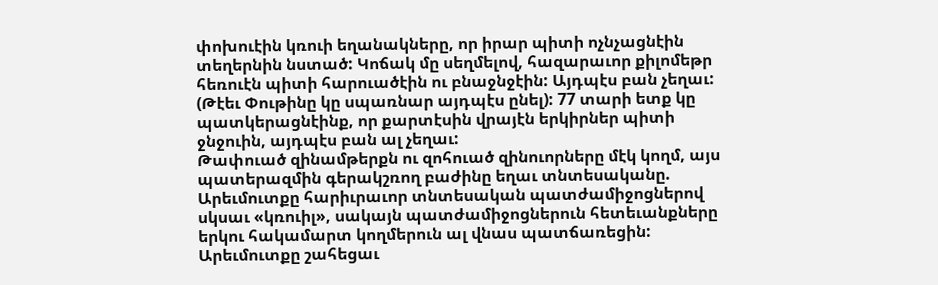փոխուէին կռուի եղանակները, որ իրար պիտի ոչնչացնէին տեղերնին նստած: Կոճակ մը սեղմելով, հազարաւոր քիլոմեթր հեռուէն պիտի հարուածէին ու բնաջնջէին: Այդպէս բան չեղաւ: (Թէեւ Փութինը կը սպառնար այդպէս ընել): 77 տարի ետք կը պատկերացնէինք, որ քարտէսին վրայէն երկիրներ պիտի ջնջուին, այդպէս բան ալ չեղաւ:
Թափուած զինամթերքն ու զոհուած զինուորները մէկ կողմ, այս պատերազմին գերակշռող բաժինը եղաւ տնտեսականը. Արեւմուտքը հարիւրաւոր տնտեսական պատժամիջոցներով սկսաւ «կռուիլ», սակայն պատժամիջոցներուն հետեւանքները երկու հակամարտ կողմերուն ալ վնաս պատճառեցին: Արեւմուտքը շահեցաւ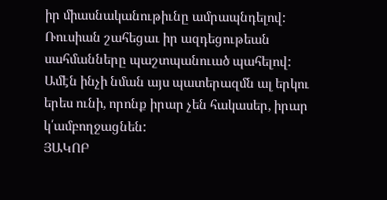իր միասնականութիւնը ամրապնդելով: Ռուսիան շահեցաւ իր ազդեցութեան սահմանները պաշտպանուած պահելով:
Ամէն ինչի նման այս պատերազմն ալ երկու երես ունի, որոնք իրար չեն հակասեր, իրար կ՛ամբողջացնեն:
ՅԱԿՈԲ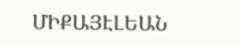ՄԻՔԱՅԷԼԵԱՆ